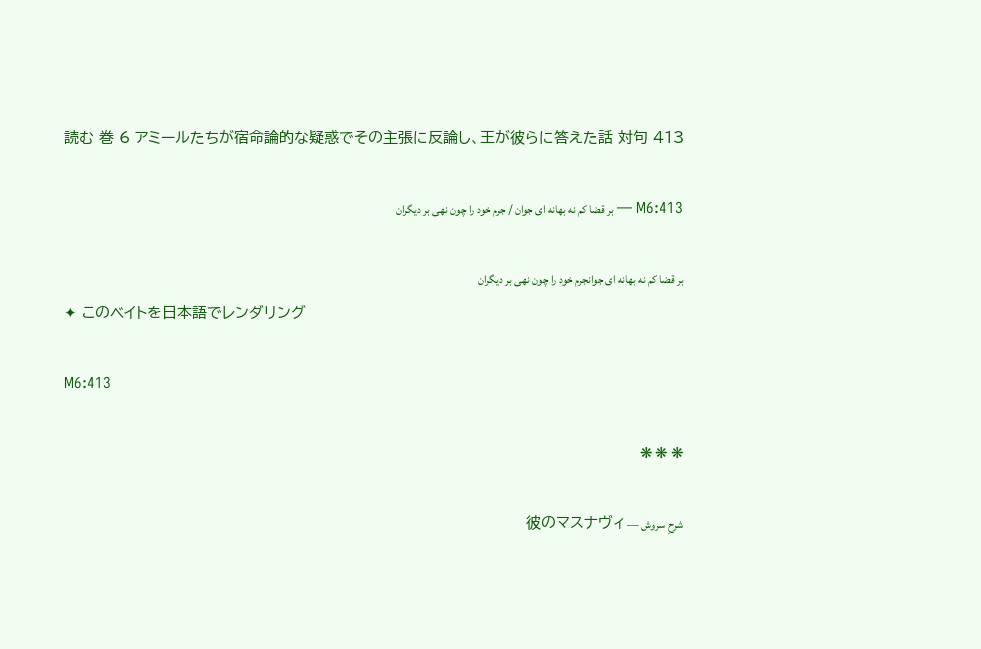読む 巻 6 アミールたちが宿命論的な疑惑でその主張に反論し、王が彼らに答えた話 対句 413

M6:413 — بر قضا کم نه بهانه ای جوان / جرم خود را چون نهی بر دیگران

بر قضا کم نه بهانه ای جوانجرم خود را چون نهی بر دیگران
✦ このベイトを日本語でレンダリング

M6:413

❋ ❋ ❋

شرحِ سروش — 彼のマスナヴィ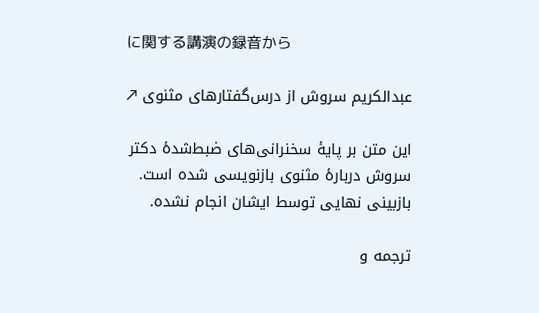に関する講演の録音から

عبدالکریم سروش از درس‌گفتارهای مثنوی ↗

این متن بر پایهٔ سخنرانی‌های ضبط‌شدهٔ دکتر سروش دربارهٔ مثنوی بازنویسی شده است. بازبینی نهایی توسط ایشان انجام نشده.

ترجمه و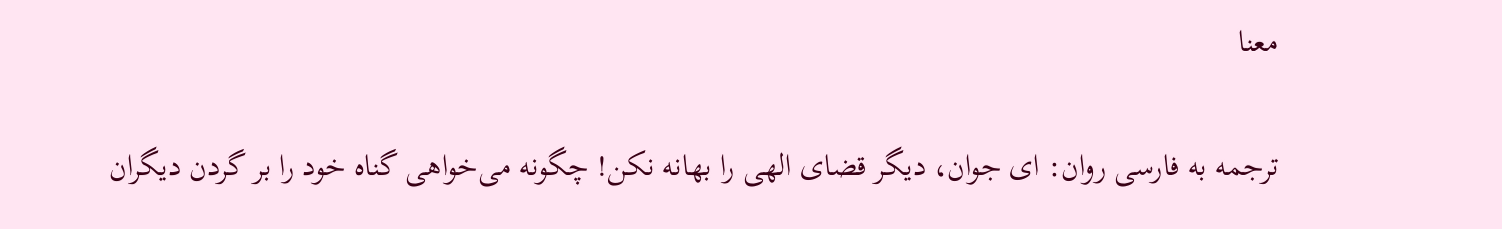معنا

ترجمه به فارسی روان: ای جوان، دیگر قضای الهی را بهانه نکن! چگونه می‌خواهی گناه خود را بر گردن دیگران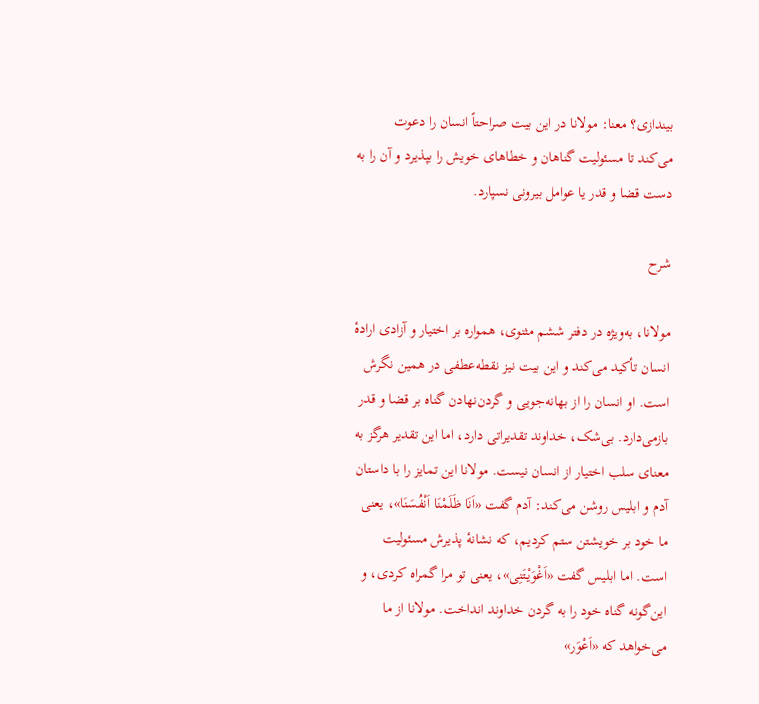بیندازی؟ معنا: مولانا در این بیت صراحتاً انسان را دعوت می‌کند تا مسئولیت گناهان و خطاهای خویش را بپذیرد و آن را به دست قضا و قدر یا عوامل بیرونی نسپارد.

شرح

مولانا، به‌ویژه در دفتر ششم مثنوی، همواره بر اختیار و آزادی ارادهٔ انسان تأکید می‌کند و این بیت نیز نقطه‌عطفی در همین نگرش است. او انسان را از بهانه‌جویی و گردن‌نهادن گناه بر قضا و قدر بازمی‌دارد. بی‌شک، خداوند تقدیراتی دارد، اما این تقدیر هرگز به معنای سلب اختیار از انسان نیست. مولانا این تمایز را با داستان آدم و ابلیس روشن می‌کند: آدم گفت «اَنَا ظَلَمْنَا اَنْفُسَنَا»، یعنی ما خود بر خویشتن ستم کردیم، که نشانهٔ پذیرش مسئولیت است. اما ابلیس گفت «اَغْوَیْتَنِی»، یعنی تو مرا گمراه کردی، و این‌گونه گناه خود را به گردن خداوند انداخت. مولانا از ما می‌خواهد که «اَعْوَر»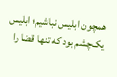همچون ابلیس نباشیم؛ ابلیس یک‌چشم بود که تنها قضا را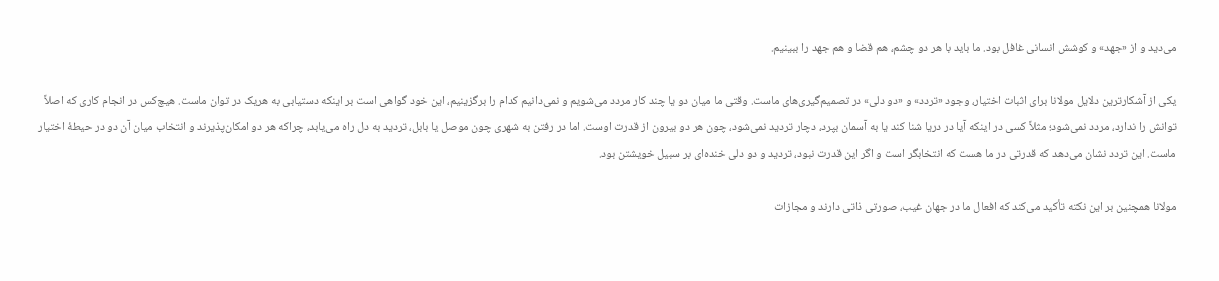می‌دید و از «جهد» و کوشش انسانی غافل بود. ما باید با هر دو چشم، هم قضا و هم جهد را ببینیم.

یکی از آشکارترین دلایل مولانا برای اثبات اختیار، وجود «تردد» و «دو دلی» در تصمیم‌گیری‌های ماست. وقتی ما میان دو یا چند کار مردد می‌شویم و نمی‌دانیم کدام را برگزینیم، این خود گواهی است بر اینکه دستیابی به هریک در توان ماست. هیچ‌کس در انجام کاری که اصلاً توانش را ندارد، مردد نمی‌شود؛ مثلاً کسی در اینکه آیا در دریا شنا کند یا به آسمان بپرد، دچار تردید نمی‌شود، چون هر دو بیرون از قدرت اوست. اما در رفتن به شهری چون موصل یا بابل، تردید به دل راه می‌یابد، چراکه هر دو امکان‌پذیرند و انتخاب میان آن دو در حیطهٔ اختیار ماست. این تردد نشان می‌دهد که قدرتی در ما هست که انتخابگر است و اگر این قدرت نبود، تردید و دو دلی خنده‌ای بر سبیل خویشتن بود.

مولانا همچنین بر این نکته تأکید می‌کند که افعال ما در جهان غیب، صورتی ذاتی دارند و مجازات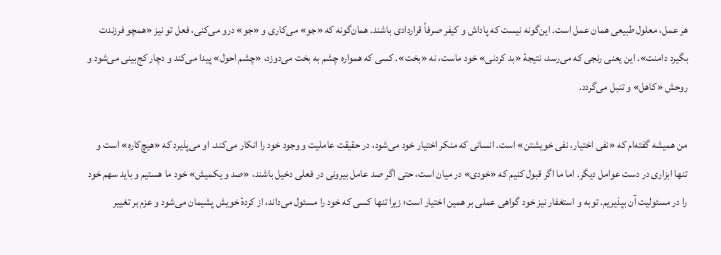هر عمل، معلول طبیعی همان عمل است. این‌گونه نیست که پاداش و کیفر صرفاً قراردادی باشند. همان‌گونه که «جو» می‌کاری و «جو» درو می‌کنی، فعل تو نیز «همچو فرزندت بگیرد دامنت». این یعنی رنجی که می‌رسد، نتیجهٔ «بد کردنی» خود ماست، نه «بخت». کسی که همواره چشم به بخت می‌دوزد، «چشم احول» پیدا می‌کند و دچار کج‌بینی می‌شود و روحش «کاهل» و تنبل می‌گردد.

من همیشه گفته‌ام که «نفی اختیار، نفی خویشتن» است. انسانی که منکر اختیار خود می‌شود، در حقیقت عاملیت و وجود خود را انکار می‌کند. او می‌پذیرد که «هیچ‌کاره» است و تنها ابزاری در دست عوامل دیگر. اما ما اگر قبول کنیم که «خودی» در میان است، حتی اگر صد عامل بیرونی در فعلی دخیل باشند، «صد و یکمیش» خود ما هستیم و باید سهم خود را در مسئولیت آن بپذیریم. توبه و استغفار نیز خود گواهی عملی بر همین اختیار است؛ زیرا تنها کسی که خود را مسئول می‌داند، از کردهٔ خویش پشیمان می‌شود و عزم بر تغییر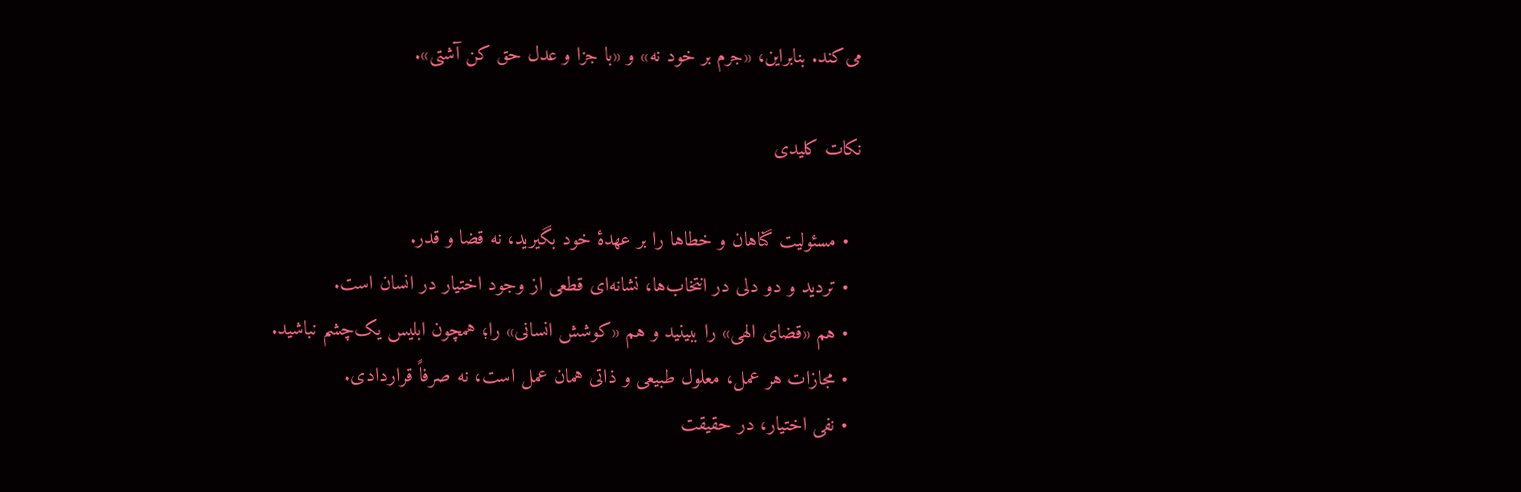می‌کند. بنابراین، «جرم بر خود نه» و «با جزا و عدل حق کن آشتی».

نکات کلیدی

  • مسئولیت گناهان و خطاها را بر عهدهٔ خود بگیرید، نه قضا و قدر.
  • تردید و دو دلی در انتخاب‌ها، نشانه‌ای قطعی از وجود اختیار در انسان است.
  • هم «قضای الهی» را ببینید و هم «کوشش انسانی» را؛ همچون ابلیس یک‌چشم نباشید.
  • مجازات هر عمل، معلول طبیعی و ذاتی همان عمل است، نه صرفاً قراردادی.
  • نفی اختیار، در حقیقت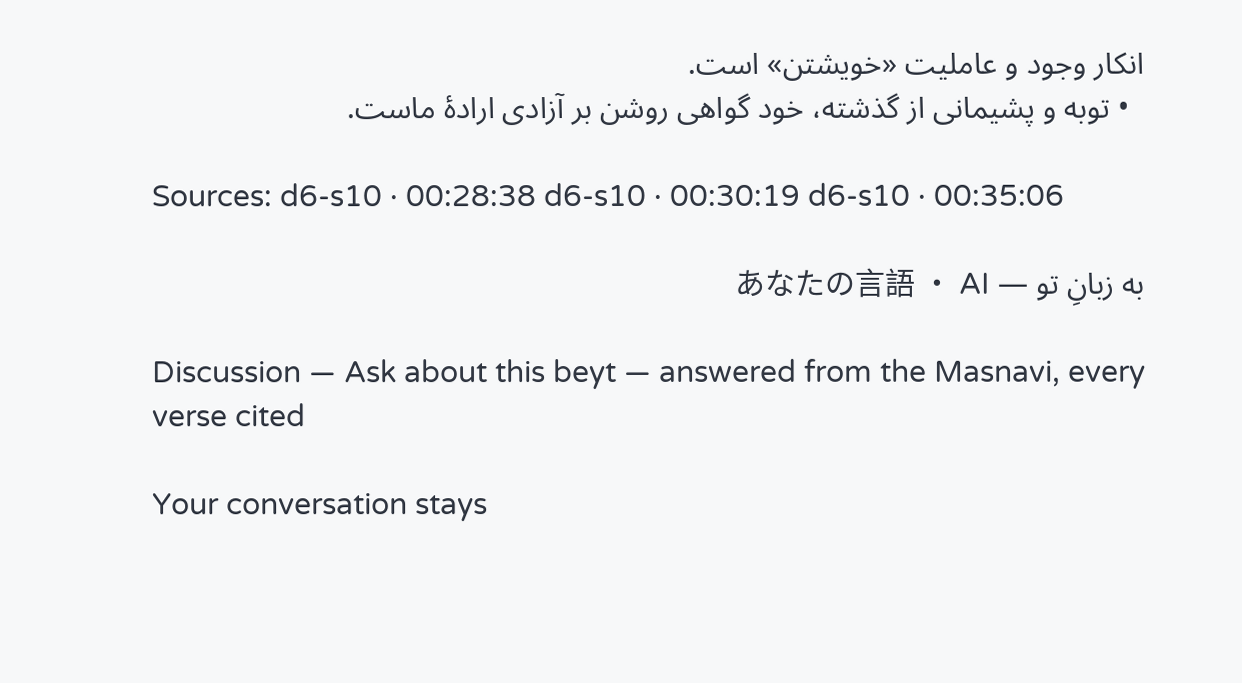انکار وجود و عاملیت «خویشتن» است.
  • توبه و پشیمانی از گذشته، خود گواهی روشن بر آزادی ارادهٔ ماست.

Sources: d6-s10 · 00:28:38 d6-s10 · 00:30:19 d6-s10 · 00:35:06

به زبانِ تو — あなたの言語 · AI

Discussion — Ask about this beyt — answered from the Masnavi, every verse cited

Your conversation stays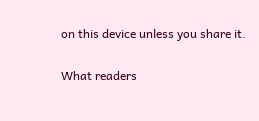on this device unless you share it.

What readers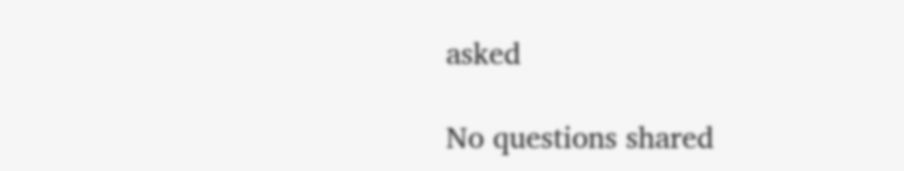asked

No questions shared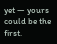yet — yours could be the first.